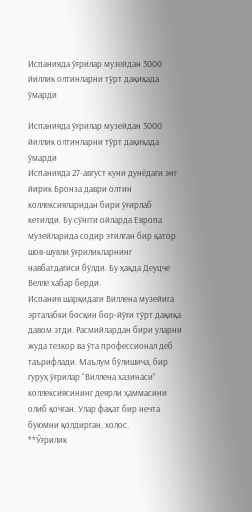Испанияда ўғрилар музейдан 3000 йиллик олтинларни тўрт дақиқада ўмарди

Испанияда ўғрилар музейдан 3000 йиллик олтинларни тўрт дақиқада ўмарди
Испанияда 27-август куни дунёдаги энг йирик Бронза даври олтин коллексияларидан бири ўғирлаб кетилди. Бу сўнгги ойларда Европа музейларида содир этилган бир қатор шов-шувли ўғриликларнинг навбатдагиси бўлди. Бу ҳақда Деуцче Велле хабар берди.
Испания шарқидаги Виллена музейига эрталабки босқин бор-йўғи тўрт дақиқа давом этди. Расмийлардан бири уларни жуда тезкор ва ўта профессионал деб таърифлади. Маълум бўлишича, бир гуруҳ ўғрилар “Виллена хазинаси” коллексиясининг деярли ҳаммасини олиб қочган. Улар фақат бир нечта буюмни қолдирган, холос.
**Ўғрилик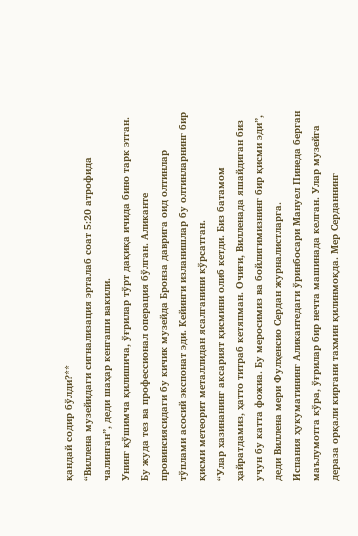қандай содир бўлди?**
“Виллена музейидаги сигнализация эрталаб соат 5:20 атрофида чалинган”, деди шаҳар кенгаши вакили.
Унинг қўшимча қилишича, ўғрилар тўрт дақиқа ичида бино тарк этган. Бу жуда тез ва профессионал операция бўлган. Аликанте провинсиясидаги бу кичик музейда Бронза даврига оид олтинлар тўплами асосий экспонат эди. Кейинги изланишлар бу олтинларнинг бир қисми метеорит металлидан ясалганини кўрсатган.
“Улар хазинанинг аксарият қисмини олиб кетди. Биз батамом ҳайратдамиз, ҳатто титраб кетяпман. Очиғи, Вилленада яшайдиган биз учун бу катта фожиа. Бу меросимиз ва бойлигимизнинг бир қисми эди”, деди Виллена мери Фулҳенсио Сердан журналистларга.
Испания ҳукуматининг Аликантедаги ўринбосари Мануел Пинеда берган маълумотга кўра, ўғрилар бир нечта машинада келган. Улар музейга дераза орқали киргани тахмин қилинмоқда. Мер Серданнинг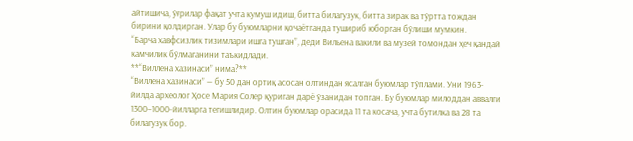айтишича, ўғрилар фақат учта кумуш идиш, битта билагузук, битта зирак ва тўртта тождан бирини қолдирган. Улар бу буюмларни қочаётганда тушириб юборган бўлиши мумкин.
“Барча хавфсизлик тизимлари ишга тушган”, деди Вильена вакили ва музей томондан ҳеч қандай камчилик бўлмаганини таъкидлади.
**“Виллена хазинаси” нима?**
“Виллена хазинаси” — бу 50 дан ортиқ асосан олтиндан ясалган буюмлар тўплами. Уни 1963-йилда археолог Ҳосе Мария Солер қуриган дарё ўзанидан топган. Бу буюмлар милоддан аввалги 1300–1000-йилларга тегишлидир. Олтин буюмлар орасида 11 та косача, учта бутилка ва 28 та билагузук бор.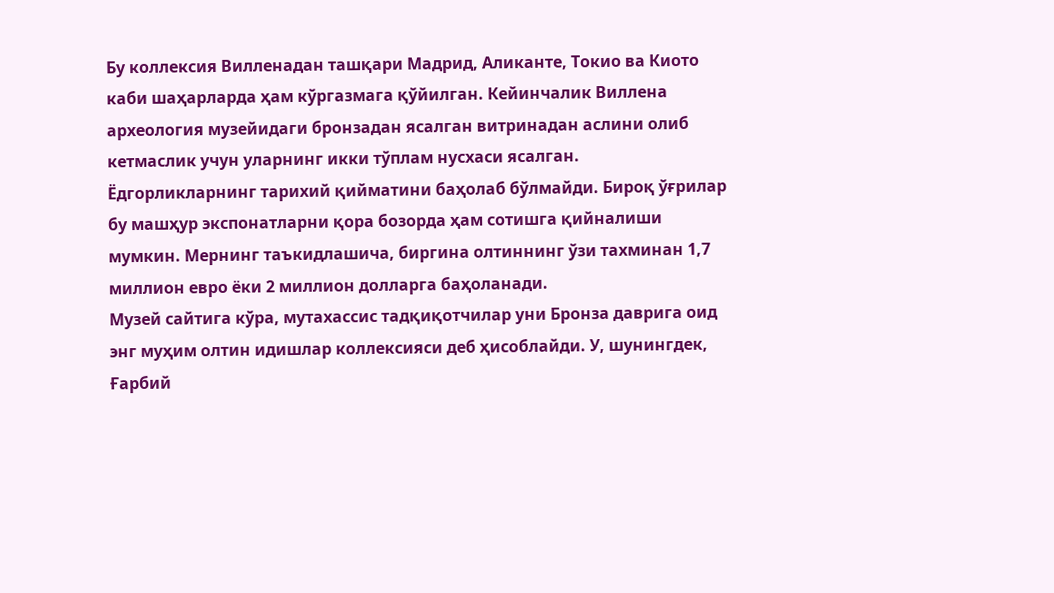Бу коллексия Вилленадан ташқари Мадрид, Аликанте, Токио ва Киото каби шаҳарларда ҳам кўргазмага қўйилган. Кейинчалик Виллена археология музейидаги бронзадан ясалган витринадан аслини олиб кетмаслик учун уларнинг икки тўплам нусхаси ясалган.
Ёдгорликларнинг тарихий қийматини баҳолаб бўлмайди. Бироқ ўғрилар бу машҳур экспонатларни қора бозорда ҳам сотишга қийналиши мумкин. Мернинг таъкидлашича, биргина олтиннинг ўзи тахминан 1,7 миллион евро ёки 2 миллион долларга баҳоланади.
Музей сайтига кўра, мутахассис тадқиқотчилар уни Бронза даврига оид энг муҳим олтин идишлар коллексияси деб ҳисоблайди. У, шунингдек, Ғарбий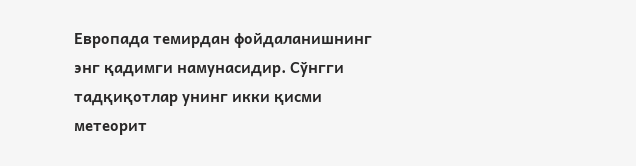Европада темирдан фойдаланишнинг энг қадимги намунасидир. Сўнгги тадқиқотлар унинг икки қисми метеорит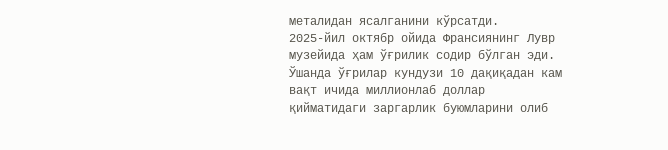металидан ясалганини кўрсатди.
2025-йил октябр ойида Франсиянинг Лувр музейида ҳам ўғрилик содир бўлган эди. Ўшанда ўғрилар кундузи 10 дақиқадан кам вақт ичида миллионлаб доллар қийматидаги заргарлик буюмларини олиб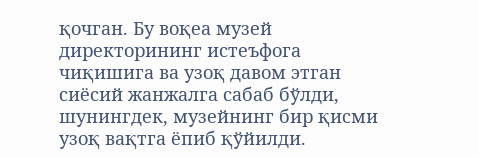қочган. Бу воқеа музей директорининг истеъфога чиқишига ва узоқ давом этган сиёсий жанжалга сабаб бўлди, шунингдек, музейнинг бир қисми узоқ вақтга ёпиб қўйилди.